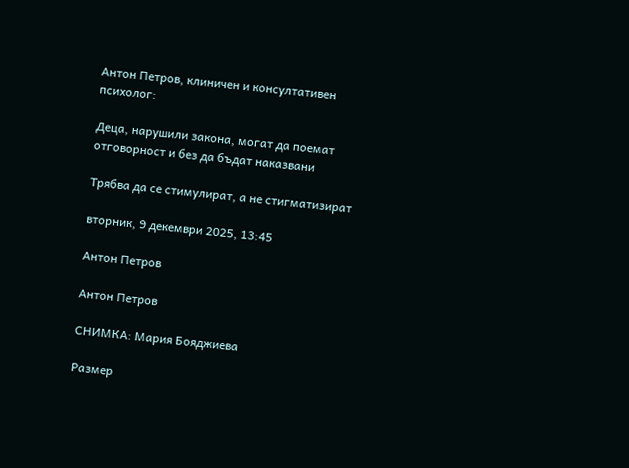Антон Петров, клиничен и консултативен психолог:

Деца, нарушили закона, могат да поемат отговорност и без да бъдат наказвани

Трябва да се стимулират, а не стигматизират

вторник, 9 декември 2025, 13:45

Антон Петров

Антон Петров

СНИМКА: Мария Бояджиева

Размер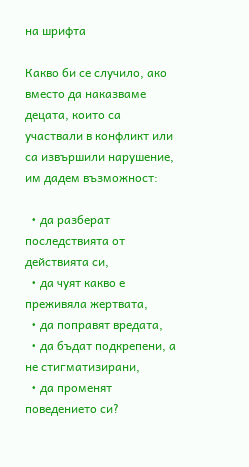на шрифта

Какво би се случило, ако вместо да наказваме децата, които са участвали в конфликт или са извършили нарушение, им дадем възможност:

  • да разберат последствията от действията си,
  • да чуят какво е преживяла жертвата,
  • да поправят вредата,
  • да бъдат подкрепени, а не стигматизирани,
  • да променят поведението си?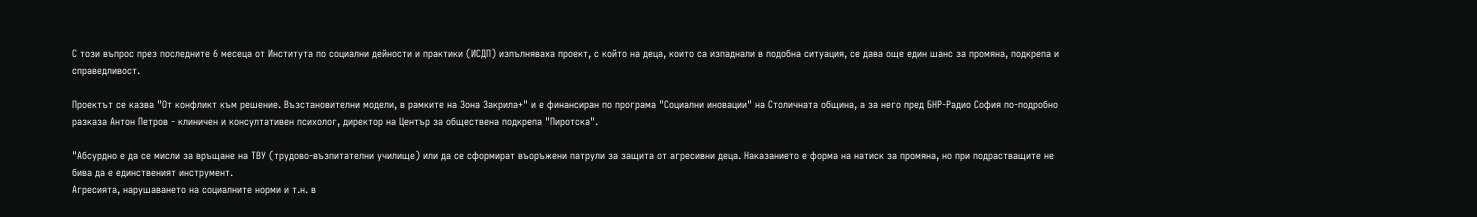С този въпрос през последните 6 месеца от Института по социални дейности и практики (ИСДП) изпълняваха проект, с който на деца, които са изпаднали в подобна ситуация, се дава още един шанс за промяна, подкрепа и справедливост.

Проектът се казва "От конфликт към решение. Възстановителни модели, в рамките на Зона Закрила+" и е финансиран по програма "Социални иновации" на Столичната община, а за него пред БНР-Радио София по-подробно разказа Антон Петров - клиничен и консултативен психолог, директор на Център за обществена подкрепа "Пиротска".

"Абсурдно е да се мисли за връщане на ТВУ (трудово-възпитателни училище) или да се сформират въоръжени патрули за защита от агресивни деца. Наказанието е форма на натиск за промяна, но при подрастващите не бива да е единственият инструмент.
Агресията, нарушаването на социалните норми и т.н. в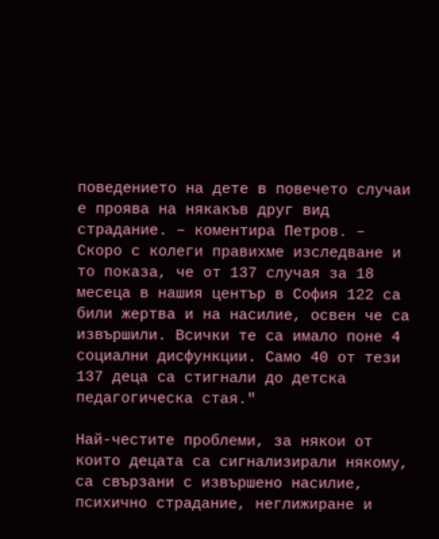поведението на дете в повечето случаи е проява на някакъв друг вид страдание. – коментира Петров. – Скоро с колеги правихме изследване и то показа, че от 137 случая за 18 месеца в нашия център в София 122 са били жертва и на насилие, освен че са извършили. Всички те са имало поне 4 социални дисфункции. Само 40 от тези 137 деца са стигнали до детска педагогическа стая."

Най-честите проблеми, за някои от които децата са сигнализирали някому, са свързани с извършено насилие, психично страдание, неглижиране и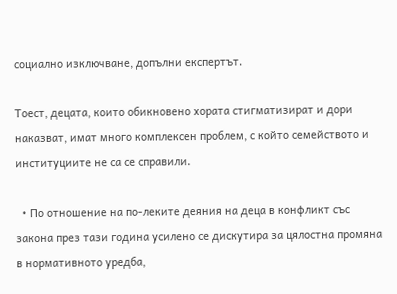социално изключване, допълни експертът.

Тоест, децата, които обикновено хората стигматизират и дори наказват, имат много комплексен проблем, с който семейството и институциите не са се справили.

  • По отношение на по-леките деяния на деца в конфликт със закона през тази година усилено се дискутира за цялостна промяна в нормативното уредба,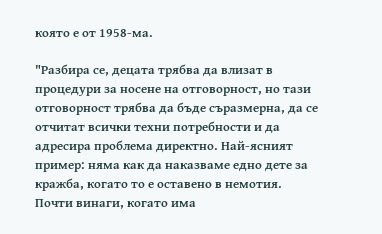която е от 1958-ма.

"Разбира се, децата трябва да влизат в процедури за носене на отговорност, но тази отговорност трябва да бъде съразмерна, да се отчитат всички техни потребности и да адресира проблема директно. Най-ясният пример: няма как да наказваме едно дете за кражба, когато то е оставено в немотия. Почти винаги, когато има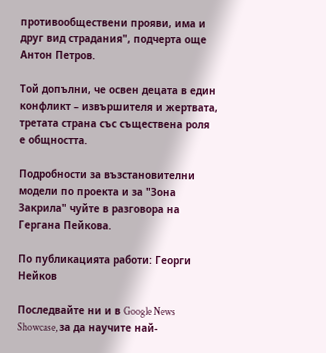противообществени прояви, има и друг вид страдания", подчерта още Антон Петров.

Той допълни, че освен децата в един конфликт – извършителя и жертвата, третата страна със съществена роля е общността.

Подробности за възстановителни модели по проекта и за "Зона Закрила" чуйте в разговора на Гергана Пейкова.

По публикацията работи: Георги Нейков

Последвайте ни и в Google News Showcase, за да научите най-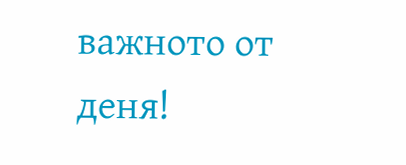важното от деня!